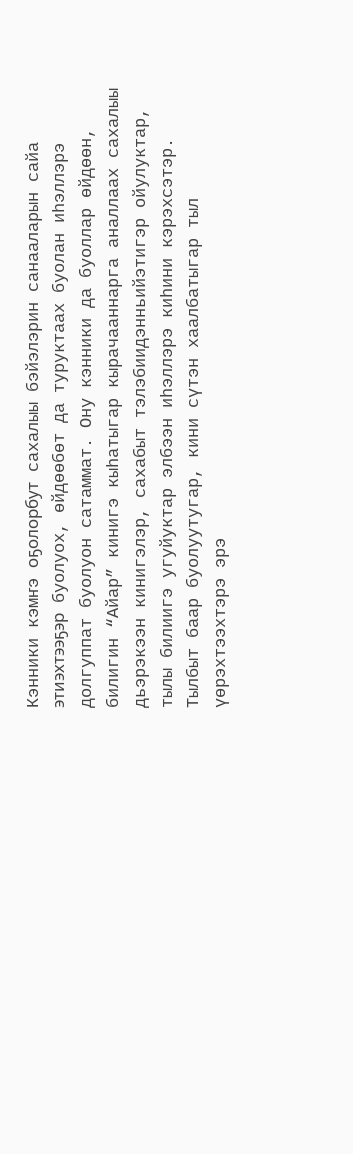Кэнники кэмҥэ оҕолорбут сахалыы бэйэлэрин санааларын сайа этиэхтээҕэр буолуох, өйдөөбөт да туруктаах буолан иһэллэрэ долгуппат буолуон сатаммат. Ону кэнники да буоллар өйдөөн, билигин “Айар” кинигэ кыһатыгар кырачааннарга аналлаах сахалыы дьэрэкээн кинигэлэр, сахабыт тэлэбиидэнньийэтигэр ойулуктар, тылы билиигэ угуйуктар элбээн иһэллэрэ киһини кэрэхсэтэр. Тылбыт баар буолуутугар, кини сүтэн хаалбатыгар тыл үөрэхтээхтэрэ эрэ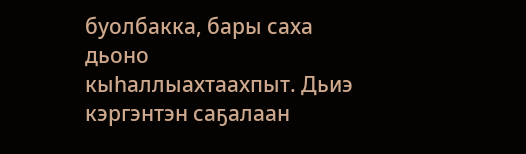буолбакка, бары саха дьоно кыһаллыахтаахпыт. Дьиэ кэргэнтэн саҕалаан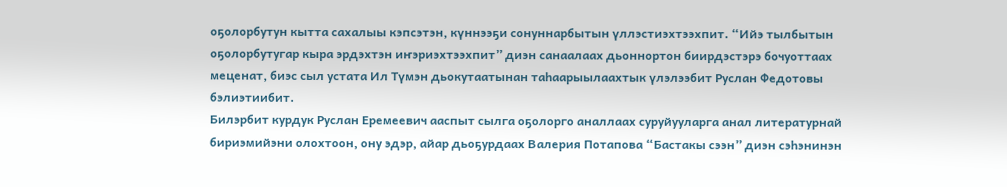оҕолорбутун кытта сахалыы кэпсэтэн, күннээҕи сонуннарбытын үллэстиэхтээхпит. “Ийэ тылбытын оҕолорбутугар кыра эрдэхтэн иҥэриэхтээхпит” диэн санаалаах дьоннортон биирдэстэрэ бочуоттаах меценат, биэс сыл устата Ил Түмэн дьокутаатынан таһаарыылаахтык үлэлээбит Руслан Федотовы бэлиэтиибит.
Билэрбит курдук Руслан Еремеевич ааспыт сылга оҕолорго аналлаах суруйууларга анал литературнай бириэмийэни олохтоон, ону эдэр, айар дьоҕурдаах Валерия Потапова “Бастакы сээн” диэн сэһэнинэн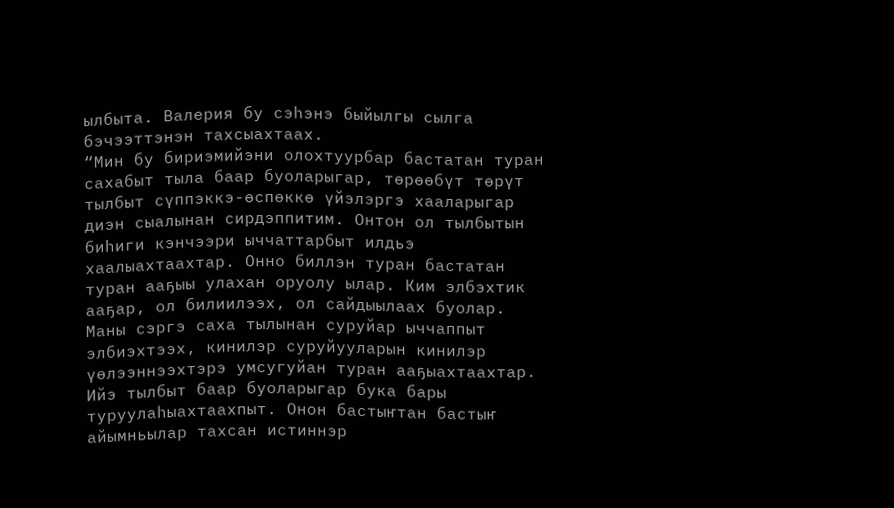ылбыта. Валерия бу сэһэнэ быйылгы сылга бэчээттэнэн тахсыахтаах.
“Мин бу бириэмийэни олохтуурбар бастатан туран сахабыт тыла баар буоларыгар, төрөөбүт төрүт тылбыт сүппэккэ-өспөккө үйэлэргэ хааларыгар диэн сыалынан сирдэппитим. Онтон ол тылбытын биһиги кэнчээри ыччаттарбыт илдьэ хаалыахтаахтар. Онно биллэн туран бастатан туран ааҕыы улахан оруолу ылар. Ким элбэхтик ааҕар, ол билиилээх, ол сайдыылаах буолар. Маны сэргэ саха тылынан суруйар ыччаппыт элбиэхтээх, кинилэр суруйууларын кинилэр үөлээннээхтэрэ умсугуйан туран ааҕыахтаахтар. Ийэ тылбыт баар буоларыгар бука бары туруулаһыахтаахпыт. Онон бастыҥтан бастыҥ айымньылар тахсан истиннэр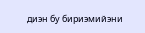диэн бу бириэмийэни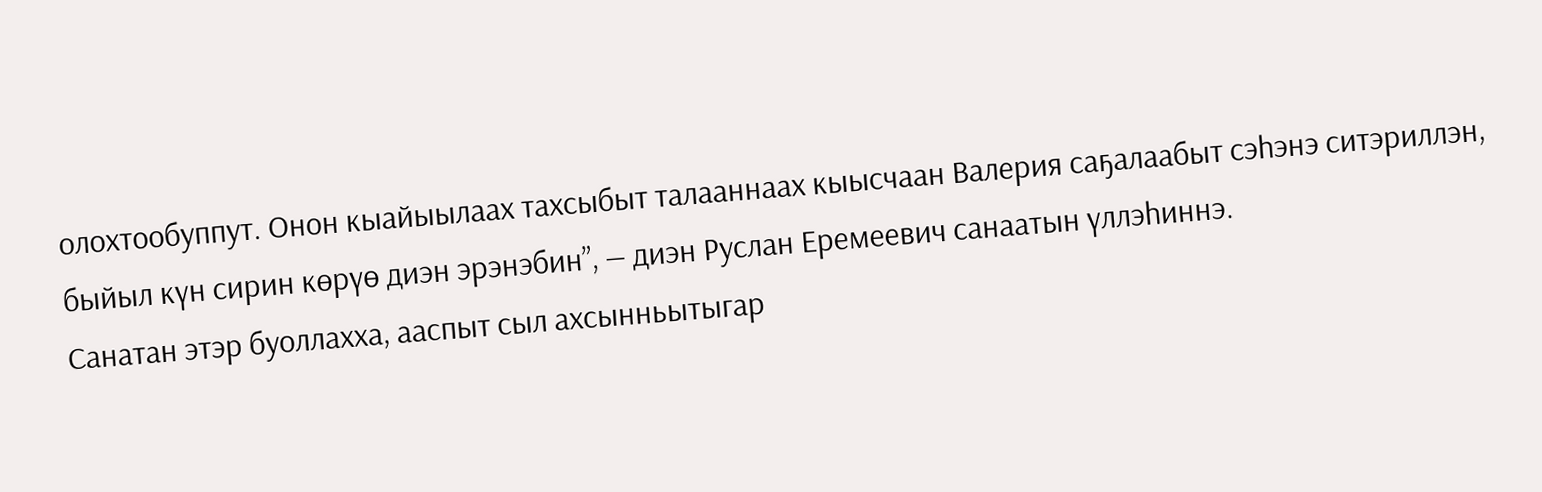олохтообуппут. Онон кыайыылаах тахсыбыт талааннаах кыысчаан Валерия саҕалаабыт сэһэнэ ситэриллэн, быйыл күн сирин көрүө диэн эрэнэбин”, — диэн Руслан Еремеевич санаатын үллэһиннэ.
Санатан этэр буоллахха, ааспыт сыл ахсынньытыгар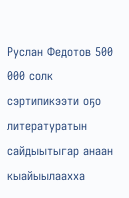Руслан Федотов 500 000 солк сэртипикээти оҕо литературатын сайдыытыгар анаан кыайыылаахха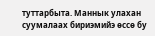туттарбыта. Маннык улахан суумалаах бириэмийэ өссө бу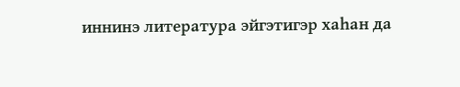иннинэ литература эйгэтигэр хаһан да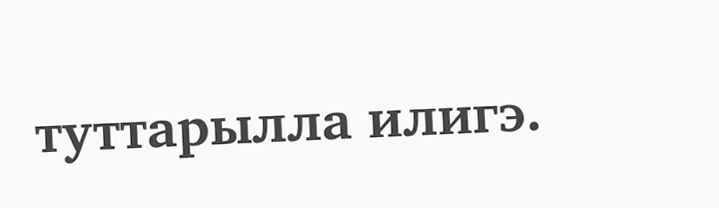туттарылла илигэ.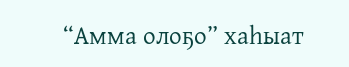“Амма олоҕо” хаһыат